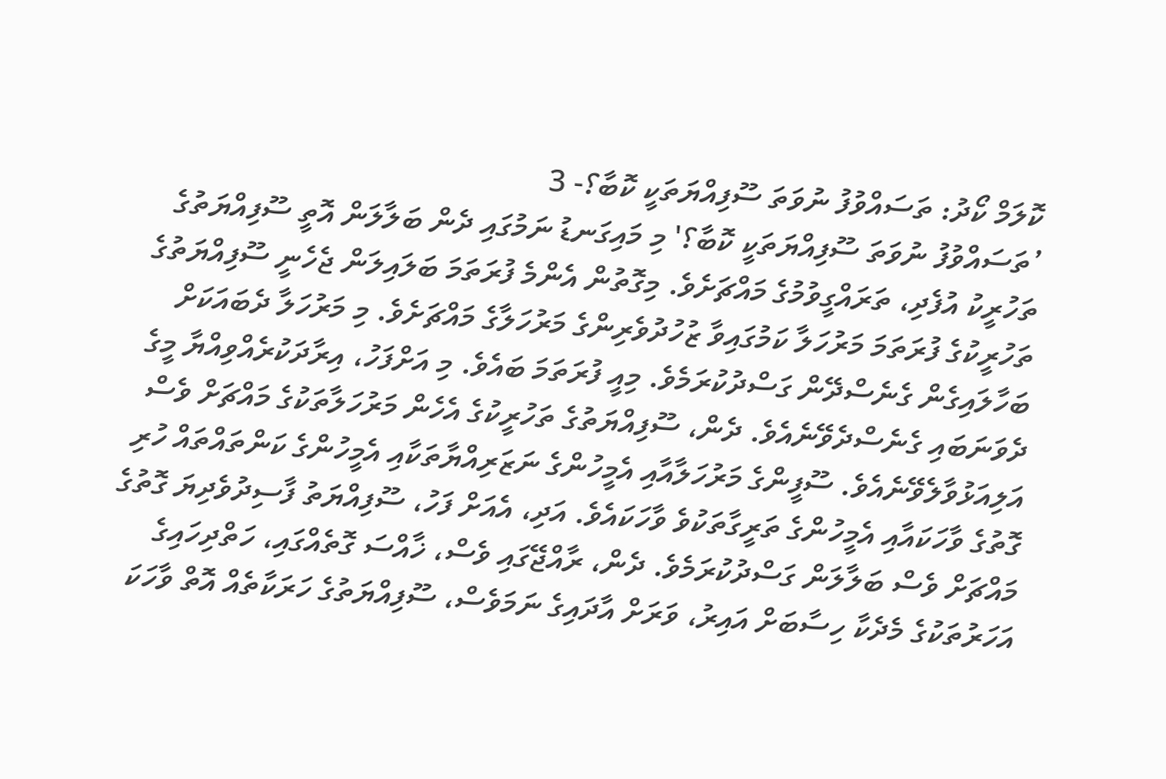ކޮލަމް ކޯދު: ތަސައްވުފު ނުވަތަ ސޫފިއްޔަތަކީ ކޮބާ؟- 3
’ތަސައްވުފު ނުވަތަ ސޫފިއްޔަތަކީ ކޮބާ؟' މި މައިގަނޑު ނަމުގައި ދެން ބަލާލަން އޮތީ ސޫފިއްޔަތުގެ ތަހުރީކު އުފެދި، ތަރައްގީވުމުގެ މައްޗަށެވެ. މިގޮތުން އެންމެ ފުރަތަމަ ބަލައިލަން ޖެހެނީ ސޫފިއްޔަތުގެ ތަހުރީކުގެ ފުރަތަމަ މަރުހަލާ ކަމުގައިވާ ޒުހުދުވެރިންގެ މަރުހަލާގެ މައްޗަށެވެ. މި މަރުހަލާ ދެބައަކަށް ބަހާލައިގެން ގެނެސްދޭން ގަސްދުކުރަމެވެ. މިއީ ފުރަތަމަ ބައެވެ. މި އަށްފަހު، އިރާދަކުރެއްވިއްޔާ މީގެ ދެވަނަބައި ގެނެސްދެވޭނެއެވެ. ދެން، ސޫފިއްޔަތުގެ ތަހުރީކުގެ އެހެން މަރުހަލާތަކުގެ މައްޗަށް ވެސް އަލިއަޅުވާލެވޭނެއެވެ. ސޫފީންގެ މަރުހަލާއާއި އެމީހުންގެ ނަޒަރިއްޔާތަކާއި އެމީހުންގެ ކަންތައްތައް ހުރި ގޮތުގެ ވާހަކައާއި އެމީހުންގެ ތަރީގާތަކުވެ ވާހަކައެވެ. އަދި، އެއަށް ފަހު، ސޫފިއްޔަތު ފާސިދުވެދިޔަ ގޮތުގެ މައްޗަށް ވެސް ބަލާލަން ގަސްދުކުރަމެވެ. ދެން، ރާއްޖޭގައި ވެސް، ޚާއްސަ ގޮތެއްގައި، ހަތްދިހައިގެ އަހަރުތަކުގެ މެދެކާ ހިސާބަށް އައިރު، ވަރަށް އާދައިގެ ނަމަވެސް، ސޫފިއްޔަތުގެ ހަރަކާތެއް އޮތް ވާހަކަ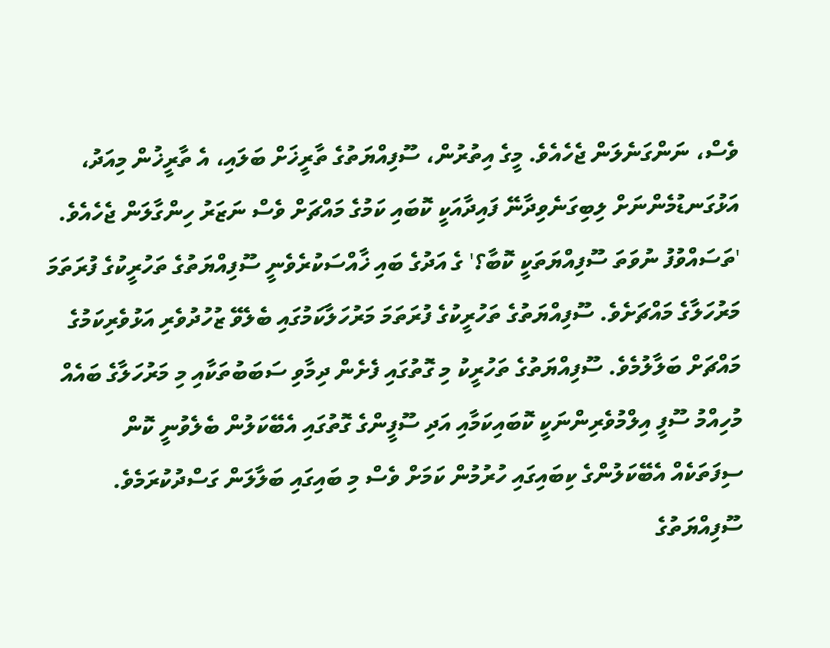ވެސް، ނަންގަނެލަން ޖެހެއެވެ. މީގެ އިތުރުން، ސޫފިއްޔަތުގެ ތާރީޚަށް ބަލައި، އެ ތާރީޚުން މިއަދު، އަޅުގަނޑުމެންނަށް ލިބިގަނެވިދާނޭ ފައިދާއަކީ ކޮބައި ކަމުގެ މައްޗަށް ވެސް ނަޒަރު ހިންގާލަން ޖެހެއެވެ.
'ތަސައްވުފު ނުވަތަ ސޫފިއްޔަތަކީ ކޮބާ؟' ގެ އަދުގެ ބައި ޚާއްސަކުރެވެނީ ސޫފިއްޔަތުގެ ތަހުރީކުގެ ފުރަތަމަ މަރުހަލާގެ މައްޗަށެވެ. ސޫފިއްޔަތުގެ ތަހުރީކުގެ ފުރަތަމަ މަރުހަލާކަމުގައި ބެލެވޭ ޒުހުދުވެރި އަޅުވެރިކަމުގެ މައްޗަށް ބަލާލުމެވެ. ސޫފިއްޔަތުގެ ތަހުރީކު މި ގޮތުގައި ފެށެން ދިމާވި ސަބަބުތަކާއި މި މަރުހަލާގެ ބައެއް މުހިއްމު ސޫފީ އިލްމުވެރިންނަކީ ކޮބައިކަމާއި އަދި ސޫފީންގެ ގޮތުގައި އެބޭކަލުން ބެލެވުނީ ކޮން ސިފަތަކެއް އެބޭކަލުންގެ ކިބައިގައި ހުރުމުން ކަމަށް ވެސް މި ބައިގައި ބަލާލަން ގަސްދުކުރަމެވެ.
ސޫފިއްޔަތުގެ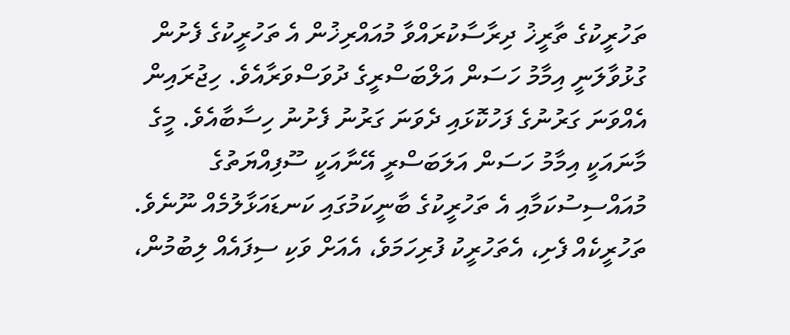ތަހުރީކުގެ ތާރީޚު ދިރާސާކުރައްވާ މުއައްރިޚުން އެ ތަހުރީކުގެ ފެށުން ގުޅުވާލަނީ އިމާމު ހަސަން އަލްބަސްރީގެ ދުވަސްވަރާއެވެ. ހިޖުރައިން އެއްވަނަ ގަރުނުގެ ފަހުކޮޅައި ދެވަނަ ގަރުނު ފެށުނު ހިސާބާއެވެ. މީގެ މާނައަކީ އިމާމު ހަސަން އަލަބަސްރީ އޭނާއަކީ ސޫފިއްޔަތުގެ މުއައްސިސުކަމާއި އެ ތަހުރީކުގެ ބާނީކަމުގައި ކަނޑައަޅާލުމެއް ނޫނެވެ. ތަހުރީކެއް ފެށި، އެތަހުރީކު ފުރިހަމަވެ، އެއަށް ވަކި ސިފައެއް ލިބުމުން،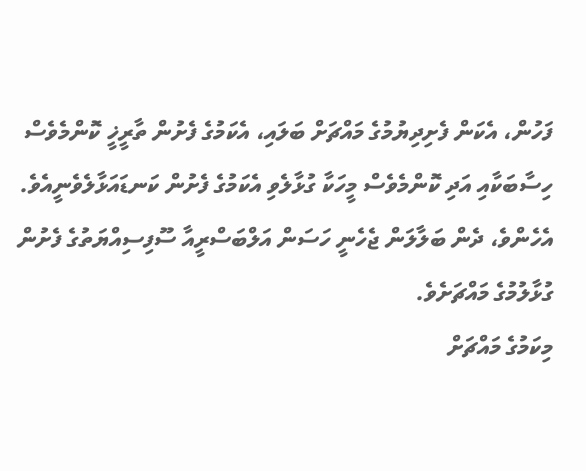ފަހުން، އެކަން ފެށިދިޔުމުގެ މައްޗަށް ބަލައި، އެކަމުގެ ފެށުން ތާރީޚީ ކޮންމެވެސް ހިސާބަކާއި އަދި ކޮންމެވެސް މީހަކާ ގުޅާލެވި އެކަމުގެ ފެށުން ކަނޑައަޅާލެވެނީއެވެ. އެހެންވެ، ދެން ބަލާލަން ޖެހެނީ ހަސަން އަލްބަސްރީއާ ސޫފިސިއްޔަތުގެ ފެށުން ގުޅާލުމުގެ މައްޗަށެވެ.
މިކަމުގެ މައްޗަށް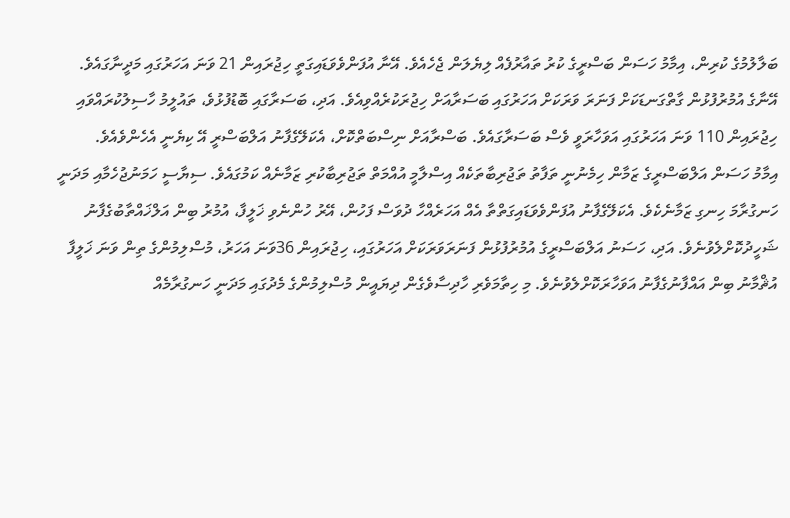ބަލާލުމުގެ ކުރިން، އިމާމު ހަސަން ބަސްރީގެ ކުރު ތައާރުފެއް ލިޔެލަން ޖެހެއެވެ. އޭނާ އުފަންވެވަޑައިގަތީ ހިޖުރައިން 21 ވަނަ އަހަރުގައި މަދީނާގައެވެ. އޭނާގެ އުމުރުފުޅުން ގާތްގަނޑަކަށް ފަނަރަ ވަރަކަށް އަހަރުގައި ބަސަރާއަށް ހިޖުރަކުރެއްވިއެވެ. އަދި، ބަސަރާގައި ބޮޑުފުޅުވެ، ތައުލީމު ހާސިލުކުރައްވައި ހިޖުރައިން 110 ވަނަ އަހަރުގައި އަވަހާރަވީ ވެސް ބަސަރާގައެވެ. ބަސްރާއަށް ނިސްބަތްކޮށް، އެކަލޭގެފާނު އަލްބަސްރީ އޭ ކިޔެނީ އެހެންވެއެވެ.
އިމާމު ހަސަން އަލްބަސްރީގެ ޒަމާން ހިމެނުނީ ތަފާތު ތަޖުރިބާތަކެއް އިސްލާމީ އުއްމަތް ތަޖުރިބާކުރި ޒަމާނެއް ކަމުގައެވެ. ސިޔާސީ ހަމަނުޖުހެމާއި މަދަނީ ހަނގުރާމަ ހިނގި ޒަމާނެކެވެ. އެކަލޭގެފާނު އުފަންވެވަޑައިގަތްތާ އެއް އަހަރެއްހާ ދުވަސް ފަހުން، އޭރު ހުންނެވި ޚަލީފާ، އުމުރު ބިން އަލްޚައްތާބުގެފާނު ޝަހީދުކޮށްލެވުނެވެ. އަދި، ހަސަނު އަލްބަސްރީގެ އުމުރުފުޅުން ފަނަރަވަރަކަށް އަހަރުގައި، ހިޖުރައިން 36ވަނަ އަހަރު، މުސްލިމުންގެ ތިން ވަނަ ޚަލީފާ އުޘްމާނު ބިން އައްފާނުގެފާނު އަވަހާރަކޮށްލެވުނެވެ. މި ހިތާމަވެރި ހާދިސާވެގެން ދިޔައީން މުސްލިމުންގެ މެދުގައި މަދަނީ ހަނގުރާމެއް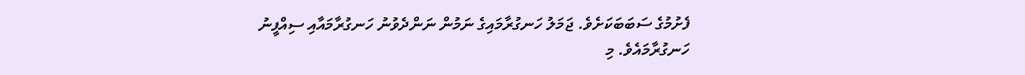ފެށުމުގެ ސަބަބަކަށެވެ. ޖަމަލު ހަނގުރާމައިގެ ނަމުން ނަންދެވުނު ހަނގުރާމައާއި ސިއްފީނު ހަނގުރާމައެވެ. މި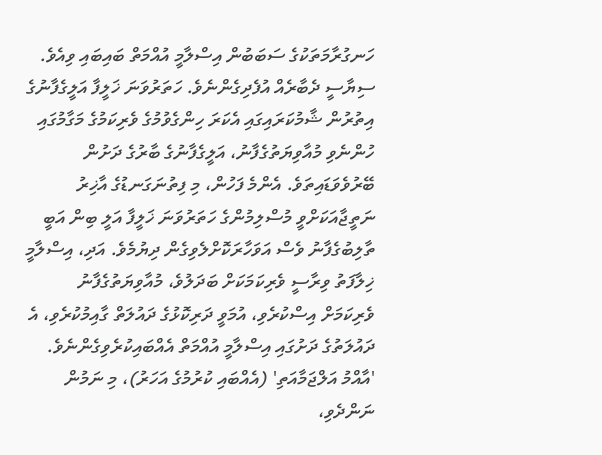ހަނގުރާމަތަކުގެ ސަބަބުން އިސްލާމީ އުއްމަތް ބައިބައި ވިއެވެ. ސިޔާސީ ދެބާރެއް އުފެދިގެންނެވެ. ހަތަރުވަނަ ޚަލީފާ އަލީގެފާނުގެ އިތުރުން ޝާމުކަރައިގައި އެކަރަ ހިންގެވުމުގެ ވެރިކަމުގެ މަގާމުގައި ހުންނެވި މުއާވިޔަތުގެފާނު، އަލީގެފާނުގެ ބާރުގެ ދަށުން ބޭރުވެވަޑައިތަވެ. އެންމެ ފަހުން، މި ފިތުނަގަނޑުގެ އާޚިރު ނަތީޖާއަކަށްވީ މުސްލިމުންގެ ހަތަރުވަނަ ޚަލީފާ އަލީ ބިން އަބީ ތާލިބުގެފާނު ވެސް އަވަހާރަކޮށްލެވިގެން ދިޔުމެވެ. އަދި، އިސްލާމީ ޚިލާފަތު ވިރާސީ ވެރިކަމަކަށް ބަދަލުވެ، މުއާވިޔަތުގެފާނު ވެރިކަމަށް އިސްކުރެވި، އުމަވީ ދަރިކޮޅުގެ ދައުލަތް ގާއިމުކުރެވި، އެ ދައުލަތުގެ ދަށުގައި އިސްލާމީ އުއްމަތް އެއްބައިކުރެވިގެންނެވެ. 'އާއްމު އަލްޖަމާއަތި' (އެއްބައި ކުރުމުގެ އަހަރު)، މި ނަމުން ނަންދެވި،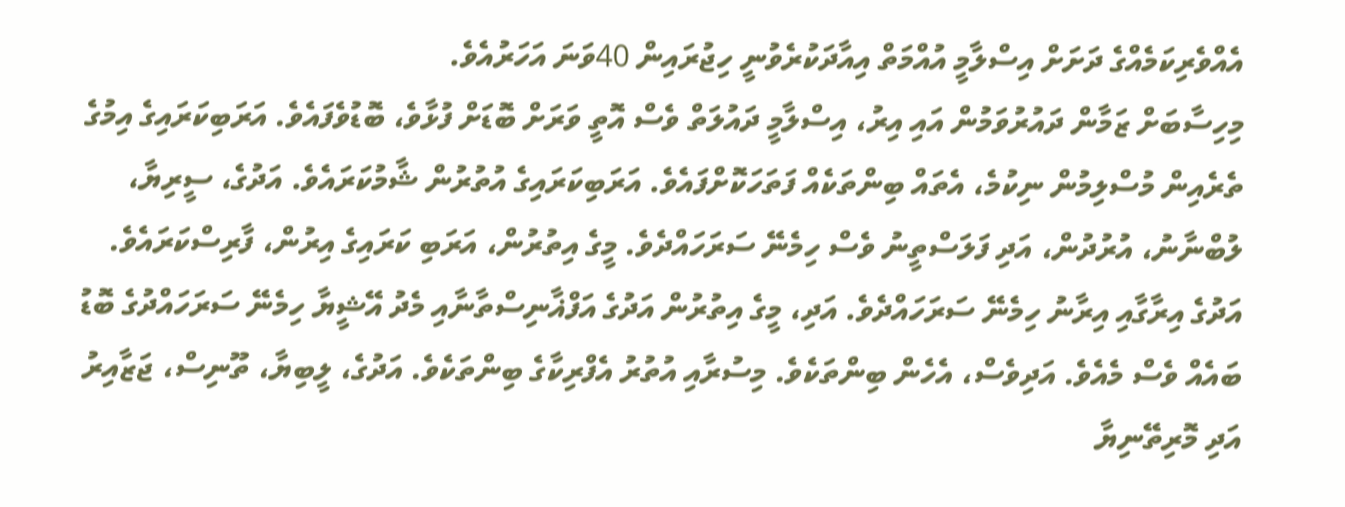އެއްވެރިކަމެއްގެ ދަށަށް އިސްލާމީ އުއްމަތް އިއާދަކުރެވުނީ ހިޖުރައިން 40ވަނަ އަހަރުއެވެ.
މިހިސާބަށް ޒަމާން ދައުރުވަމުން އައި އިރު، އިސްލާމީ ދައުލަތް ވެސް އޮތީ ވަރަށް ބޮޑަށް ފުޅާވެ، ބޮޑުވެފައެވެ. އަރަބިކަރައިގެ އިމުގެ ތެރެއިން މުސްލިމުން ނިކުމެ، އެތައް ބިންތަކެއް ފަތަހަކޮށްފައެވެ. އަރަބިކަރައިގެ އުތުރުން ޝާމުކަރައެވެ. އަދުގެ، ސީރިޔާ، ލުބްނާނު، އުރުދުން، އަދި ފަލަސްތީނު ވެސް ހިމެނޭ ސަރަހައްދެވެ. މީގެ އިތުރުން، އަރަބި ކަރައިގެ އިރުން، ފާރިސްކަރައެވެ. އަދުގެ އިރާގާއި އިރާނު ހިމެނޭ ސަރަހައްދެވެ. އަދި، މީގެ އިތުރުން އަދުގެ އަފްޣާނިސްތާނާއި މެދު އޭޝީޔާ ހިމެނޭ ސަރަހައްދުގެ ބޮޑު ބައެއް ވެސް މެއެވެ. އަދިވެސް، އެހެން ބިންތަކެވެ. މިސުރާއި އުތުރު އެފްރިކާގެ ބިންތަކެވެ. އަދުގެ، ލީބިޔާ، ތޫނިސް، ޖަޒާއިރު އަދި މޮރިތޭނިޔާ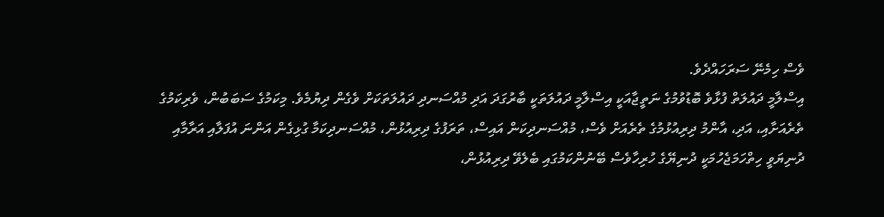ވެސް ހިމެނޭ ސަރަހައްދެވެ.
އިސްލާމީ ދައުލަތް ފުޅާވެ ބޮޑުވުމުގެ ނަތީޖާއަކީ އިސްލާމީ ދައުލަތަކީ ބާރުގަދަ އަދި މުއްސަނދި ދައުލަތަކަށް ވެގެން ދިޔުމެވެ. މިކަމުގެ ސަބަބުން، ވެރިކަމުގެ ތެރެއަށާއި، އަދި، އާންމު ދިރިއުޅުމުގެ ތެރެއަށް ވެސް، މުއްސަނދިކަން އައިސް، ތަރަފުގެ ދިރިއުޅުން، މުއްސަނދިކަމާ ގުޅިގެން އަންނަ އުފަލާއި އަރާމާއި ދުނިޔަވީ ހިތްހަމަޖެހުމަކީ ދުނިޔޭގެ ހުރިހާވެސް ބޭނުންކަމުގައި ބެލެވޭ ދިރިއުޅުން،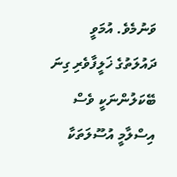ވަނުމެވެ. އުމަވީ ދައުލަތުގެ ޚަލީފާވެރި ގިނަ ބޭކަލުންނަކީ ވެސް އިސްލާމީ އުސޫލަތަކާ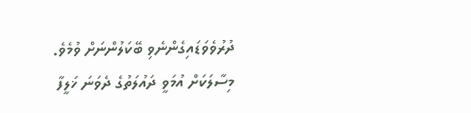ދުރުވެވަޑައިގެންނެވި ބޭކަލުންނަށް ވުމެވެ. މިސާލަކަށް އުމަވީ ދައުލަތުގެ ދެވަނަ ޚަލީފާ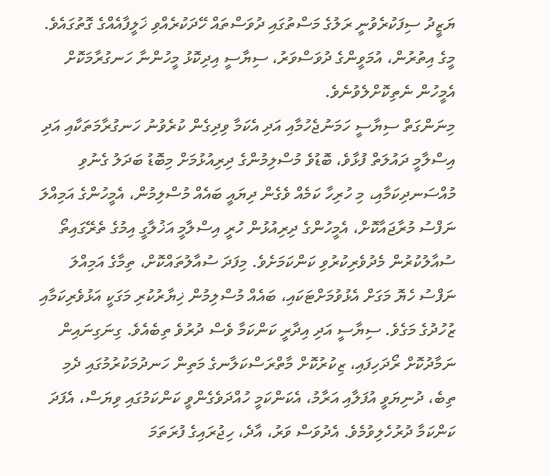ޔަޒީދު ސިފަކުރެވުނީ ރަލުގެ މަސްތުގައި ދުވަސްތައް ހޭދަކުރެއްވި ޚަލީފާއެއްގެ ގޮތުގައެވެ. މީގެ އިތުރުން، އުމަވީންގެ ދުވަސްވަރު، ސިޔާސީ އިދިކޮޅު މީހުންނާ ހަނގުރާމަކޮށް އެމީހުން ނެތިކޮށްލެވުނެވެ.
މިނަންގަތް ސިޔާސީ ހަމަނުޖެހުމާއި އަދި އެކަމާ ވިދިގެން ކުރެވުނު ހަނގުރާމަތަކާއި އަދި އިސްލާމީ ދައުލަތް ފުޅާވެ، ބޮޑުވެ މުސްލިމުންގެ ދިރިއުޅުމަށް މިބޮޑު ބަދަލު ގެނުވި މުއްސަނދިކަމާއި، މި ހުރިހާ ކަމެއް ވެގެން ދިޔައީ ބައެއް މުސްލިމުން، އެމީހުންގެ އަމިއްލަ ނަފްސު މުރާޖައާކޮށް، އެމީހުންގެ ދިރިއުޅުން ހުރީ އިސްލާމީ އަޚުލާގީ އިމުގެ ތެރޭގައިތޯ ސުއާލުކުރުން މެދުވެރިކުރުވި ކަންކަމަށެވެ. މިފަދަ ސުއާލުތައްކޮށް، ތިމާގެ އަމިއްލަ ނަފްސު ހެޔޮ މަގަށް އެޅުވުމަށްޓަކައި، ބައެއް މުސްލިމުން ޚިޔާރުކުރި މަގަކީ އަޅުވެރިކަމާއި ޒުހުދުގެ މަގެވެ. ސިޔާސީ އަދި އިދާރީ ކަންކަމާ ވެސް ދުރުވެ ތިބެއެވެ. ގިނަގިނައިން ނަމާދުކޮށް ރޯދަހިފައި، ޒިކުރުކޮށް މާތްރަސްކަލާނގެ މަތިން ހަނދުމަކުރުމުގައި ދެމި ތިބެ، ދުނިޔަވީ އުފަލާއި އަރާމު، އެކަންކަމީ ހުއްދަވެގެންވީ ކަންކަމުގައި ވިޔަސް، އެފަދަ ކަންކަމާ ދުރުހެލިވުމެވެ. އެދުވަސް ވަރު، އާދެ، ހިޖުރައިގެ ފުރަތަމަ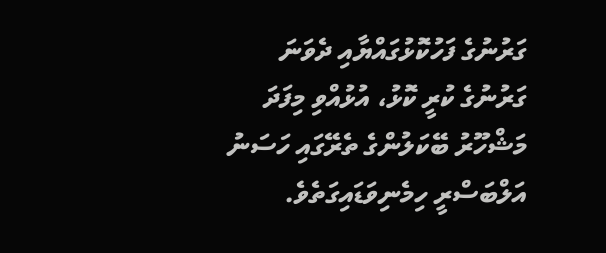ގަރުނުގެ ފަހުކޮޅުގައްޔާއި ދެވަނަ ގަރުނުގެ ކުރީ ކޮޅު، އުޅުއްވި މިފަދަ މަޝްހޫރު ބޭކަލުންގެ ތެރޭގައި ހަސަނު އަލްބަސްރީ ހިމެނިވަޑައިގަތެވެ.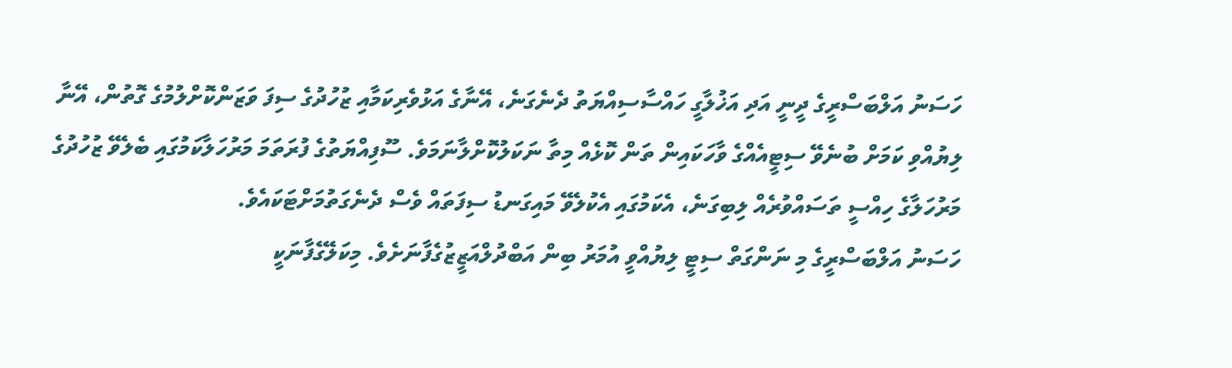ހަސަނު އަލްބަސްރީގެ ދީނީ އަދި އަޚުލާގީ ހައްސާސިއްޔަތު ދެނެގަނެ، އޭނާގެ އަޅުވެރިކަމާއި ޒުހުދުގެ ސިފަ ވަޒަންކޮށްލުމުގެ ގޮތުން، އޭނާ ލިޔުއްވި ކަމަށް ބުނެވޭ ސިޓީއެއްގެ ވާހަކައިން ތަން ކޮޅެއް މިތާ ނަކަލުކޮށްލާނަމަވެ. ސޫފިއްޔަތުގެ ފުރަތަމަ މަރުހަލާކަމުގައި ބެލެވޭ ޒުހުދުގެ މަރުހަލާގެ ހިއްސީ ތަސައްވުރެއް ލިބިގަނެ، އެކަމުގައި އެކުލެވޭ މައިގަނޑު ސިފަތައް ވެސް ދެނެގަތުމަށްޓަކައެވެ.
ހަސަނު އަލްބަސްރީގެ މި ނަންގަތް ސިޓީ ލިޔުއްވީ އުމަރު ބިން އަބްދުލްއަޒީޒުގެފާނަށެވެ. މިކަލޭގެފާނަކީ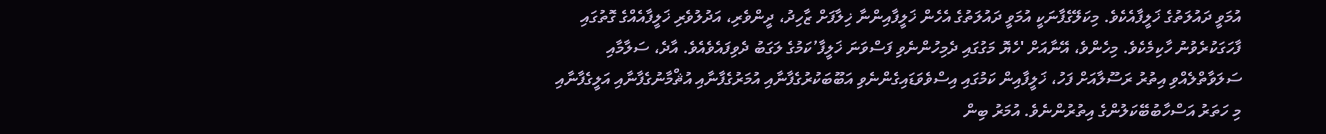އުމަވީ ދައުލަތުގެ ޚަލީފާއެކެވެ. މިކަލޭގެފާނަކީ އުމަވީ ދައުލަތުގެ އެހެން ޚަލީފާއިންނާ ޚިލާފަށް ޒާހިދު، ދީންވެރި، އަދުލުވެރި ޚަލީފާއެއްގެ ގޮތުގައި ފާހަގަކުރެވުނު ހާކިމެކެވެ. މިހެންވެ، އޭނާއަށް 'ހެޔޮ މަގުގައި ދެމިހުންނެވި ފަސްވަނަ ޚަލީފާ’ކަމުގެ ލަގަބު ދެވިފައެވެއެވެ. އާދެ، ސަލާމާއި ސަލަވާތްލެއްވި އިތުރު ރަސޫލާއަށް ފަހު، ޚަލީފާއިން ކަމުގައި އިސްވެވަޑައިގެންނެވި އަބޫބަކުރުގެފާނާއި އުމަރުގެފާނާއި އުޘްމާނުގެފާނާއި އަލީގެފާނާއި މި ހަތަރު އަސްހާބުބޭކަލުންގެ އިތުރުންނެވެ. އުމަރު ބިން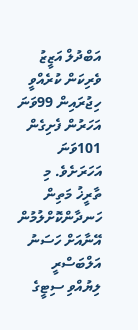އަބްދުލް އަޒީޒު ވެރިކަން ކުރެއްވީ ހިޖުރައިން 99ވަނަ އަހަރުން ފެށިގެން 101ވަނަ އަހަރަށެވެ. މި ތާރީޚު މަތިން ހަނދާންކޮށްލުމުން އޭނާއަށް ހަސަނު އަލްބަސްރީ ލިޔުއްވި ސިޓީގެ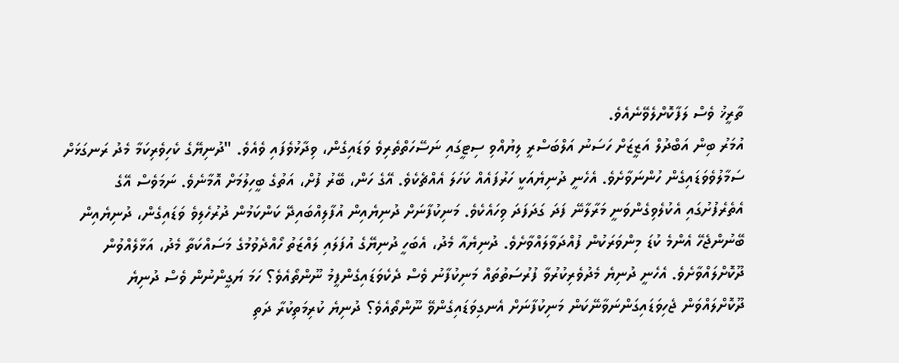ތާރީޚު ވެސް ލަފާކޮށްލެވޭނެއެވެ.
އުމަރު ބިން އަބްދުލް އަޒީޒަށް ހަސަނު އަލްބަސްރީ ލިޔުއްވި ސިޓީގައި ނަސޭހަތްތެރިވެ ވަޑައިގެން، ވިދާޅުވެފައި ވެއެވެ. "ދުނިޔޭގެ ކެހިވެރިކަމާ މެދު ރަނގަޅަށް ސަމާލުވެވަޑައިގެން ހުންނަވާށެވެ. އެހެނީ ދުނިޔެއަކީ ހަރުފައެއް ކަހަލަ އެއްޗެކެވެ. އޭގެ ހަން، ބޭރު ފުށް، އަތުގެ ބީހިލުމަށް އޮމާނެވެ. ނަމަވެސް އޭގެ އެތެރެފުށުގައި އެކުލެވިގެންވަނީ މަރާލާނޭ ފަދަ ގަދަފަދަ ވިހައެކެވެ. މަނިކުފާނަށް ދުނިޔެއިން އުފާލިއްބައިދޭ ކަންކަމުން ދުރުހެލިވެ ވަޑައިގެން، ދުނިޔެއިން ބޭނުންޖެހޭ އެންމެ ކުޑަ މިންވަރަކުން ފުއްދަވާލައްވާށެވެ. ދުނިޔެއާ މެދު، އެބަހީ ދުނިޔޭގެ އުފަލައި ލައްޒަތު ހޯއްދެވުމުގެ މަސައްކަތާ މެދު، އަޅާލެއްވުން ދޫކޮށްލައްވާށެވެ. އެހެނީ ދުނިޔެ މެދުވެރިކުރުވާ ފުރުސަތުތައް މަނިކުފާނު ވެސް ދެކެވަޑައިގެންފީމު ނޫންތޯއެވެ؟ ހަމަ ޔަގީންނުން ވެސް ދުނިޔެ ދޫކޮށްލައްވަން ޖެހިވަޑައިގަންނަވާނޭކަން މަނިކުފާނަށް އެނގިވަޑައިގެންވޭ ނޫންތޯއެވެ؟ ދުނިޔެ ކުރިމަތިކުރާ ދަތި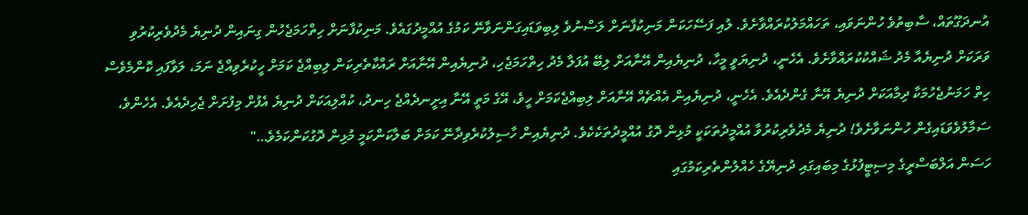އުނދަގޫތައް، ސާބިތުވެ ހުންނަވައި، ތަހައްމަލުކުރައްވާށެވެ. ލުއި ފަސޭހަކަން މަނިކުފާނަށް ލަސްނުވެ ލިބިވަޑައިގަންނަވާނޭ ކަމުގެ އުއްމީދުގައެވެ. މަނިކުފާނަށް ހިތްހަމަޖެހުން ގިނައިން ދުނިޔެ މެދުވެރިކުރުވި ވަރަކަށް ދުނިޔެއާ މެދު ޝައްކުކުރައްވާށެވެ. އެހެނީ، ދުނިޔަވީ މީހާ، ދުނިޔެއިން އޭނާއަށް ލިބޭ އުފަލާ މެދު ހިތްހަމަޖެހި، ދުނިޔެއިން އޭނާއަށް ރައްކާތެރިކަން ލިބިއްޖެ ކަމަށް ހީކުރެވިއްޖެ ނަމަ، ލަވާފައި ކޮންމެވެސް ހިތް ހަމަނުޖެހުމަކާ ދިމާއަކަށް ދުނިޔެ އޭނާ ގެންދެއެވެ. އެހެނީ، ދުނިޔެއިން އެއްޗެއް އޭނާއަށް ލިބިއްޖެކަމަށް ހީވެ، އޭގެ މަތީ އޭނާ އިށީނދެއްޖެ ހިނދު، ކުއްލިއަކަށް ދުނިޔެ އެފުށް މިފުށަށް ޖެހިދެއެވެ. އެހެންވެ، ސަމާލުވެވަޑައިގެން ހުންނަވާށެވެ! ދުނިޔެ މެދުވެރިކުރުވާ އުއްމީދުތަކަކީ މުޅިން ދޮގު އުއްމީދުތަކެކެވެ. ދުނިޔެއިން ހާސިލުކުރެވިދާނޭ ކަމަށް ބަލާކަންކަމީ މުޅިން ދޮގުކަންކަމެވެ…"
ހަސަން އަލްބަސްރީގެ މިސިޓީފުޅުގެ މިބައިގައި ދުނިޔޭގެ ހެއްލުންތެރިކަމުގައި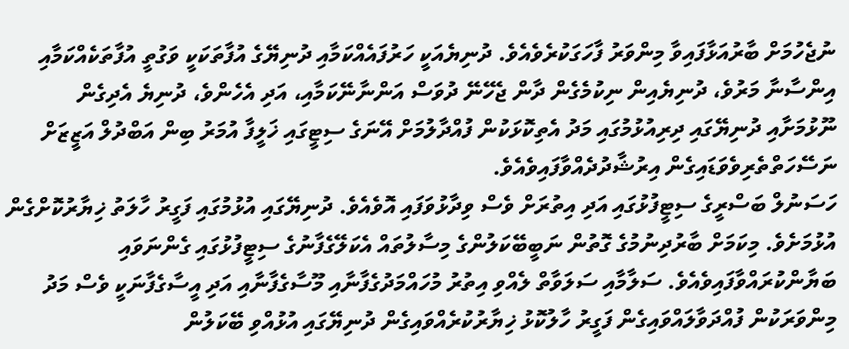ނުޖެހުމަށް ބާރުއަޅާފައިވާ މިންވަރު ފާހަގަކުރެވެއެވެ. ދުނިޔެއަކީ ހަރުފައެއްކަމާއި ދުނިޔޭގެ އުފާތަކަކީ ވަގުތީ އުފާތަކެއްކަމާއި އިންސާނާ މަރުވެ، ދުނިޔެއިން ނިކުމެގެން ދާން ޖެހޭނޭ ދުވަސް އަންނާނޭކަމާއި، އަދި އެހެންވެ، ދުނިޔެ އެދިގެން ނޫޅުމަށާއި ދުނިޔޭގައި ދިރިއުޅުމުގައި މަދު އެތިކޮޅަކުން ފުއްދާލުމަށް އޭނަގެ ސިޓީގައި ޚަލީފާ އުމަރު ބިން އަބްދުލް އަޒީޒަށް ނަސޭހަތްތެރިވެވަޑައިގެން އިރުޝާދުދެއްވާފައިވެއެވެ.
ހަސަނުލް ބަސްރީގެ ސިޓީފުޅުގައި އަދި އިތުރަށް ވެސް ވިދާޅުވަފައި އޮވެއެވެ. ދުނިޔޭގައި އުޅުމުގައި ފަގީރު ހާލަތު ޚިޔާރުކޮށްގެން އުޅުމަށެވެ. މިކަމަށް ބާރުދިނުމުގެ ގޮތުން ނަބީބޭކަލުންގެ މިސާލުތައް އެކަލޭގެފާނުގެ ސިޓީފުޅުގައި ގެންނަވައި ބަޔާންކުރައްވާފައިވެއެވެ. ސަލާމާއި ސަލަވާތް ލެއްވި އިތުރު މުހައްމަދުގެފާނާއި މޫސާގެފާނާއި އަދި އީސާގެފާނަކީ ވެސް މަދު މިންވަރަކުން ފުއްދަވާލައްވައިގެން ފަގީރު ހާލުކޮޅު ޚިޔާރުކުރެއްވައިގެން ދުނިޔޭގައި އުޅުއްވި ބޭކަލުން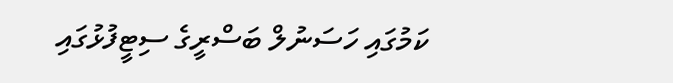ކަމުގައި ހަސަނުލް ބަސްރީގެ ސިޓީފުޅުގައި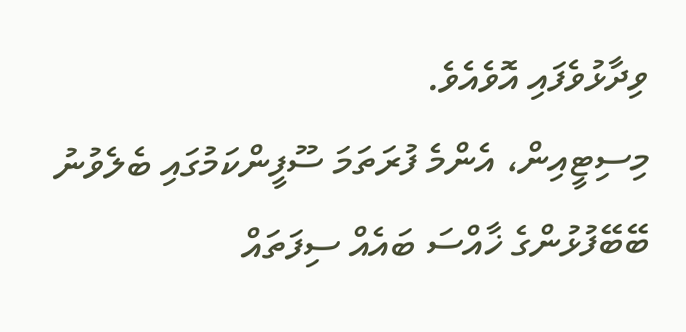ވިދާޅުވެފައި އޮވެއެވެ.
މިސިޓީއިން، އެންމެ ފުރަތަމަ ސޫފީންކަމުގައި ބެލެވުނު ބޭބޭފުޅުންގެ ޚާއްސަ ބައެއް ސިފަތައް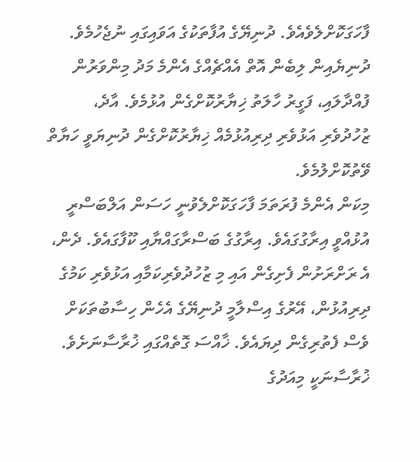ފާހަގަކޮށްލެވެއެވެ. ދުނިޔޭގެ އުފާތަކުގެ އަވައިގައި ނުޖެހުމެވެ. ދުނިޔެއިން ލިބެން އޮތް އެއްޗެއްގެ އެންމެ މަދު މިންވަރުން ފުއްދާލައި، ފަގީރު ހާލަތު ޚިޔާރުކޮށްގެން އުޅުމެވެ. އާދެ، ޒުހުދުވެރި އަޅުވެރި ދިރިއުޅުމެއް ޚިޔާރުކޮށްގެން ދުނިޔަވީ ހަޔާތް ވޭތުކޮށްލުމެވެ.
މިކަން އެންމެ ފުރަތަމަ ފާހަގަކޮށްލެވުނީ ހަސަން އަލްބަސްރީ އުޅުއްވީ އިރާގުގައެވެ. އިރާގުގެ ބަސްރާގައްޔާއި ކޫފާގައެވެ. ދެން، އެ ރަށްރަށުން ފެށިގެން އައި މި ޒުހުދުވެރިކަމާއި އަޅުވެރި ކަމުގެ ދިރިއުޅުން، އޭރުގެ އިސްލާމީ ދުނިޔޭގެ އެހެން ހިސާބުތަކަށް ވެސް ފެތުރިގެން ދިޔައެވެ. ޚާއްސަ ގޮތެއްގައި ޚުރާސާނަށެވެ. ޚުރާސާނަކީ މިއަދުގެ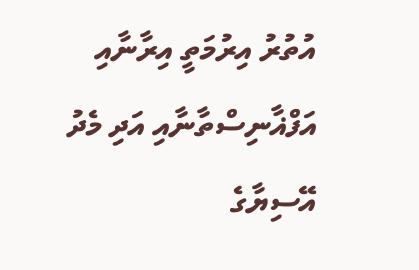އުތުރު އިރުމަތީ އިރާނާއި އަފްޣާނިސްތާނާއި އަދި މެދު އޭސިޔާގެ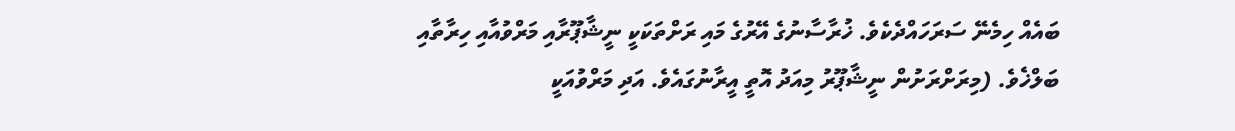ބައެއް ހިމެނޭ ސަރަހައްދެކެވެ. ޚުރާސާނުގެ އޭރުގެ މައި ރަށްތަކަކީ ނީޝާޕޫރާއި މަރްވުއާއި ހިރާތާއި ބަލްޚެވެ. (މިރަށްރަށުން ނީޝާޕޫރު މިއަދު އޮތީ އީރާނުގައެވެ. އަދި މަރްވުއަކީ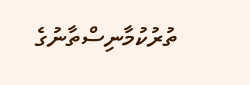ތުރުކުމާނިސްތާނުގެ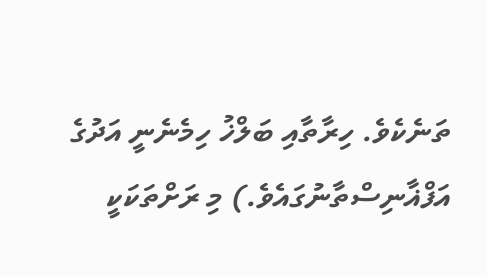ތަނެކެވެ. ހިރާތާއި ބަލްޚު ހިމެނެނީ އަދުގެ އަފްޣާނިސްތާނުގައެވެ.) މި ރަށްތަކަކީ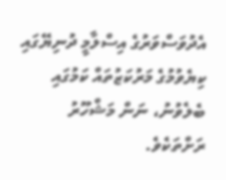އެދުވަސްވަރުގެ އިސްލާމީ ދުނިޔޭގައި ކިޔެވުމުގެ މަރުކަޒުތައް ކަމުގައި ބެލެވުނު، ނަން މަޝްހޫރު ރަށްތަކެވެ.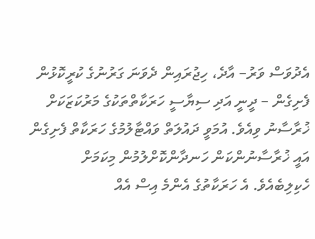އެދުވަސް ވަރު– އާދެ، ހިޖުރައިން ދެވަނަ ގަރުނުގެ ކުރީކޮޅުން ފެށިގެން – ދީނީ އަދި ސިޔާސީ ހަރަކާތްތަކުގެ މަރުކަޒަކަށް ޚުރާސާނު ވިއެވެ. އުމަވީ ދައުލަތް ވައްޓާލުމުގެ ހަރަކާތް ފެށިގެން އައީ ޚުރާސާނުންކަން ހަނދާންކޮށްލުމުން މިކަމަށް ހެކިލިބެއެވެ. އެ ހަރަކާތުގެ އެންމެ އިސް އެއް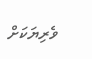ވެރިޔަކަށް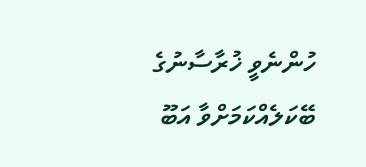ހުންނެވީ ޚުރާސާނުގެ ބޭކަލެއްކަމަށްވާ އަބޫ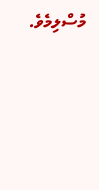މުސްލިމެވެ.